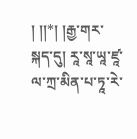། །།*། །རྒྱ་གར་སྐད་དུ། རཱ་སཱ་ཡཱ་ཛཱ་ལ་ཀྲ་མིན་པ་ཏཱ་རེ་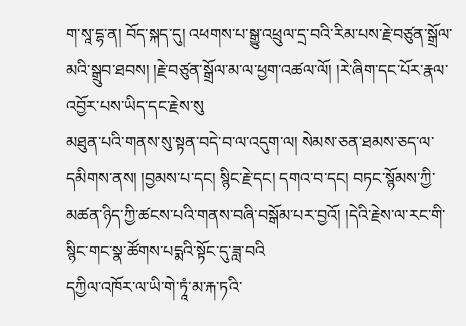ག་སཱ་དྷ་ན། བོད་སྐད་དུ། འཕགས་པ་སྒྱུ་འཕྲུལ་དྲ་བའི་རིམ་པས་རྗེ་བཙུན་སྒྲོལ་མའི་སྒྲུབ་ཐབས། །རྗེ་བཙུན་སྒྲོལ་མ་ལ་ཕྱག་འཚལ་ལོ། །རེ་ཞིག་དང་པོར་རྣལ་འབྱོར་པས་ཡིད་དང་རྗེས་སུ
མཐུན་པའི་གནས་སུ་སྟན་བདེ་བ་ལ་འདུག་ལ། སེམས་ཅན་ཐམས་ཅད་ལ་དམིགས་ནས། །བྱམས་པ་དང། སྙིང་རྗེ་དང། དགའ་བ་དང། བཏང་སྙོམས་ཀྱི་མཚན་ཉིད་ཀྱི་ཚངས་པའི་གནས་བཞི་བསྒོམ་པར་བྱའོ། །དེའི་རྗེས་ལ་རང་གི་སྙིང་གང་སྣ་ཚོགས་པདྨའི་སྟོང་དུ་ཟླ་བའི
དཀྱིལ་འཁོར་ལ་ཡི་གེ་ཏཱཾ་མ་རྐ་ཏའི་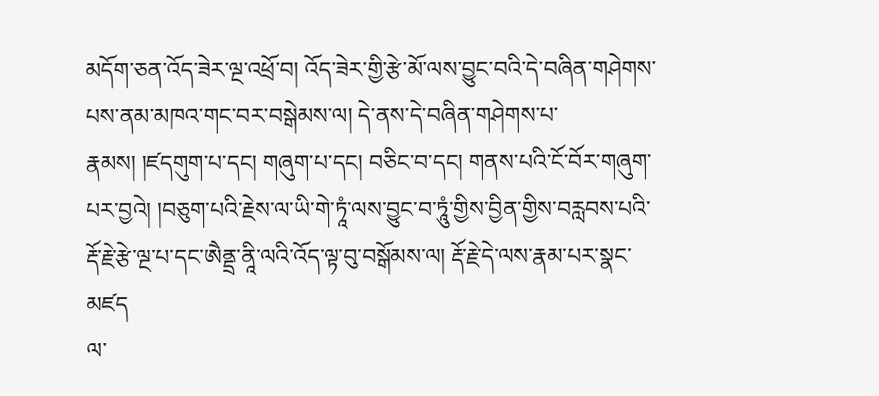མདོག་ཅན་འོད་ཟེར་ལྔ་འཕྲོ་བ། འོད་ཟེར་གྱི་རྩེ་མོ་ལས་བྱུང་བའི་དེ་བཞིན་གཤེགས་པས་ནམ་མཁའ་གང་བར་བསྒེམས་ལ། དེ་ནས་དེ་བཞིན་གཤེགས་པ་རྣམས། །ཛདགུག་པ་དང། གཞུག་པ་དང། བཅིང་བ་དང། གནས་པའི་ངོ་བོར་གཞུག་པར་བྱའེ། །བཅུག་པའི་རྗེས་ལ་ཡི་གེ་ཏཱཾ་ལས་བྱུང་བ་ཏཱུཾ་གྱིས་བྱིན་གྱིས་བརླབས་པའི་རྡོ་རྗེ་རྩེ་ལྔ་པ་དང་ཨཻནྡྲ་ནཱི་ལའི་འོད་ལྟ་བུ་བསྒོམས་ལ། རྡོ་རྗེ་དེ་ལས་རྣམ་པར་སྣང་མཛད
ལ་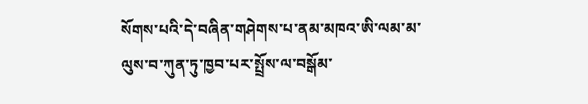སོགས་པའི་དེ་བཞིན་གཤེགས་པ་ནམ་མཁའ་ཨི་ལམ་མ་ལུས་བ་ཀུན་ཏུ་ཁྱབ་པར་སྤྲོས་ལ་བསྒོམ་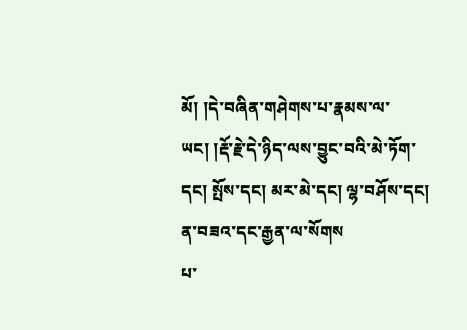མོ། །དེ་བཞིན་གཤེགས་པ་རྣམས་ལ་ཡང། །རྡོ་རྗེ་དེ་ཉིད་ལས་བྱུང་བའི་མེ་ཏོག་དང། སྤོས་དང། མར་མེ་དང། ལྷ་བཤོས་དང། ན་བཟའ་དང་རྒྱན་ལ་སོགས
པ་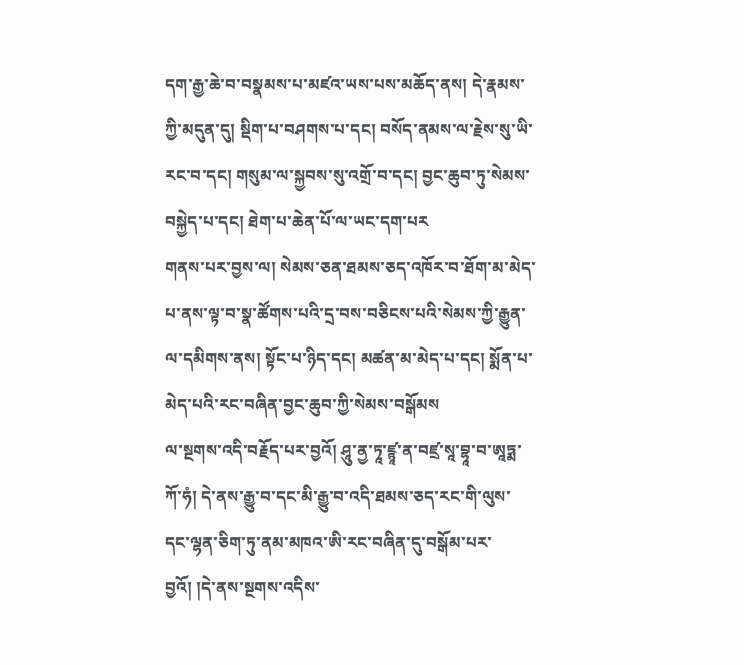དག་རྒྱ་ཆེ་བ་བསྣམས་པ་མཛའ་ཡས་པས་མཆོད་ནས། དེ་རྣམས་ཀྱི་མདུན་དུ། སྡིག་པ་བཤགས་པ་དང། བསོད་ནམས་ལ་རྗེས་སུ་ཡི་རང་བ་དང། གསུམ་ལ་སྐྱབས་སུ་འགྲོ་བ་དང། བྱང་ཆུབ་ཏུ་སེམས་བསྐྱེད་པ་དང། ཐེག་པ་ཆེན་པོ་ལ་ཡང་དག་པར
གནས་པར་བྱས་ལ། སེམས་ཅན་ཐམས་ཅད་འཁོར་བ་ཐོག་མ་མེད་པ་ནས་ལྟ་བ་སྣ་ཚོགས་པའི་དྲ་བས་བཅིངས་པའི་སེམས་ཀྱི་རྒྱུན་ལ་དམིགས་ནས། སྟོང་པ་ཉིད་དང། མཚན་མ་མེད་པ་དང། སྨོན་པ་མེད་པའི་རང་བཞིན་བྱང་ཆུབ་ཀྱི་སེམས་བསྒོམས
ལ་སྔགས་འདི་བརྗོད་པར་བྱའོ། ཤཱུ་ནྱ་ཏཱ་ཛྙཱ་ན་བཛྲ་སཱ་བྷཱ་བ་ཨཱཏྨ་ཀོ་ཧཾ། དེ་ནས་རྒྱུ་བ་དང་མི་རྒྱུ་བ་འདི་ཐམས་ཅད་རང་གི་ལུས་དང་ལྷན་ཅིག་ཏུ་ནམ་མཁའ་ཨི་རང་བཞིན་དུ་བསྒོམ་པར་བྱའོ། །དེ་ནས་སྔགས་འདིས་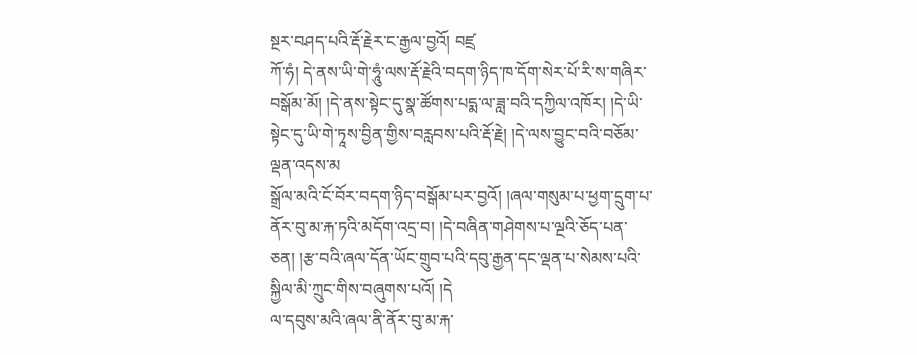སྔར་བཤད་པའི་རྡོ་རྗེར་ང་རྒྱལ་བྱའོ། བཛྲ
ཀོ་ཧཾ། དེ་ནས་ཡི་གེ་ཧཱུཾ་ལས་རྡོ་རྗེའི་བདག་ཉིད་ཁ་དོག་སེར་པོ་རི་ས་གཞིར་བསྒོམ་མོ། །དེ་ནས་སྟེང་དུ་སྣ་ཚོགས་པདྨ་ལ་ཟླ་བའི་དཀྱིལ་འཁོར། །དེ་ཡི་སྟེང་དུ་ཡི་གེ་ཏཱས་བྱིན་གྱིས་བརླབས་པའི་རྡོ་རྗེ། །དེ་ལས་བྱུང་བའི་བཅོམ་ལྡན་འདས་མ
སྒྲོལ་མའི་ངོ་བོར་བདག་ཉིད་བསྒོམ་པར་བྱའོ། །ཞལ་གསུམ་པ་ཕྱག་དྲུག་པ་ནོར་བུ་མ་རྐ་ཏའི་མདོག་འདྲ་བ། །དེ་བཞིན་གཤེགས་པ་ལྔའི་ཅོད་པན་ཅན། །རྩ་བའི་ཞལ་དོན་ཡོང་གྲུབ་པའི་དབུ་རྒྱན་དང་ལྡན་པ་སེམས་པའི་སྐྱིལ་མི་ཀྲུང་གིས་བཞུགས་པའོ། །དེ
ལ་དབུས་མའི་ཞལ་ནི་ནོར་བུ་མ་རྐ་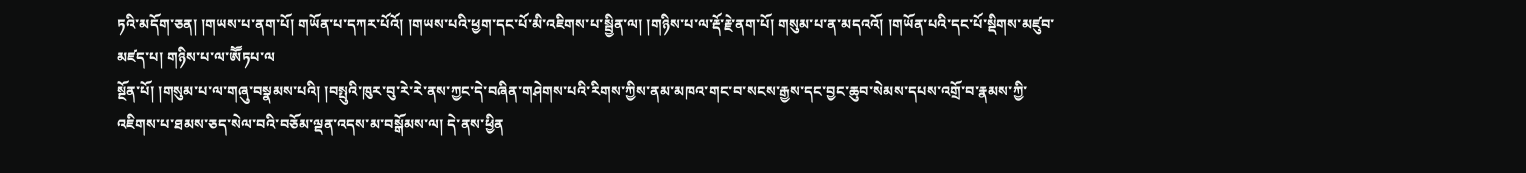ཏའི་མདོག་ཅན། །གཡས་པ་ནག་པོ། གཡོན་པ་དཀར་པོའོ། །གཡས་པའི་ཕྱག་དང་པོ་མི་འཇིགས་པ་སྦྱིན་ལ། །གཉིས་པ་ལ་རྡོ་རྗེ་ནག་པོ། གསུམ་པ་ན་མདའའོ། །གཡོན་པའི་དང་པོ་སྡིགས་མཛུབ་མཛད་པ། གཉིས་པ་ལ་ཨཽཏཔ་ལ
སྔོན་པོ། །གསུམ་པ་ལ་གཞུ་བསྣམས་པའི། །བསྤུའི་ཁུར་བུ་རེ་རེ་ནས་ཀྱང་དེ་བཞིན་གཤེགས་པའི་རིགས་ཀྱིས་ནམ་མཁའ་གང་བ་སངས་རྒྱས་དང་བྱང་ཆུབ་སེམས་དཔས་འགྲོ་བ་རྣམས་ཀྱི་འཇིགས་པ་ཐམས་ཅད་སེལ་བའི་བཅོམ་ལྡན་འདས་མ་བསྒོམས་ལ། དེ་ནས་ཕྱིན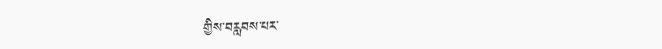གྱིས་བརླབས་པར་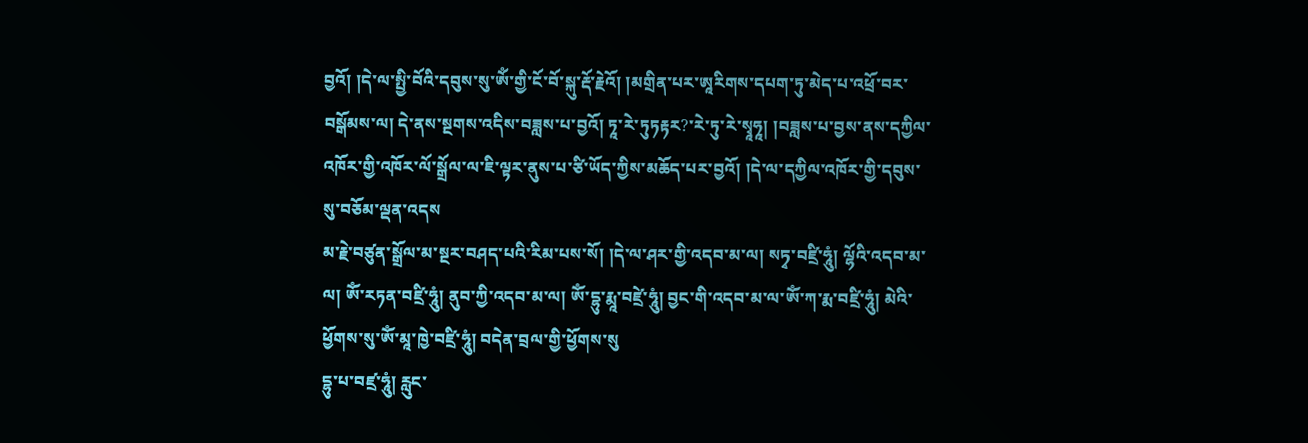བྱའོ། །དེ་ལ་སྤྱི་བོའི་དབུས་སུ་ཨོཾ་གྱི་ངོ་བོ་སྐུ་རྡོ་རྗེའོ། །མགྲིན་པར་ཨཱརིགས་དཔག་ཏུ་མེད་པ་འཕྲོ་བར་བསྒོམས་ལ། དེ་ནས་སྔགས་འདིས་བཟླས་པ་བྱའོ། ཏཱ་རེ་ཏུཏརྟར?་རེ་ཏུ་རེ་སྭཱཧཱ། །བཟླས་པ་བྱས་ནས་དཀྱིལ་འཁོར་གྱི་འཁོར་ལོ་སྒྲོལ་ལ་ཇི་ལྟར་ནུས་པ་ཙི་ཡོད་ཀྱིས་མཆོད་པར་བྱའོ། །དེ་ལ་དཀྱིལ་འཁོར་གྱི་དབུས་སུ་བཅོམ་ལྡན་འདས
མ་རྗེ་བཙུན་སྒྲོལ་མ་སྔར་བཤད་པའི་རིམ་པས་སོ། །དེ་ལ་ཤར་གྱི་འདབ་མ་ལ། སཏྭ་བཛྲི་ཧཱུཾ། ལྷོའི་འདབ་མ་ལ། ཨོཾ་རཏན་བཛྲི་ཧཱུཾ། ནུབ་ཀྱི་འདབ་མ་ལ། ཨོཾ་དྷུ་རྨཱ་བཛྲེ་ཧཱུཾ། བྱང་གི་འདབ་མ་ལ་ཨོཾ་ཀ་རྨ་བཛྲི་ཧཱུཾ། མེའི་ཕྱོགས་སུ་ཨོཾ་མཱ་ཁྱེ་བཛྲི་ཧཱུཾ། བདེན་བྲལ་གྱི་ཕྱོགས་སུ
དྷུ་པ་བཛྲ་ཧཱུཾ། རླུང་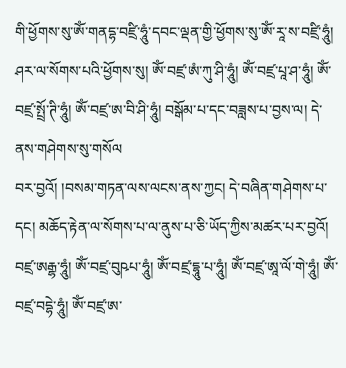གི་ཕྱོགས་སུ་ཨོཾ་གནདྷ་བཛྲི་ཧཱུཾ་དབང་ལྡན་གྱི་ཕྱོགས་སུ་ཨོཾ་རཱ་ས་བཛྲི་ཧཱུཾ། ཤར་ལ་སོགས་པའི་ཕྱོགས་སུ། ཨོཾ་བཛྲ་ཨཾ་ཀུ་ཤི་ཧཱུཾ། ཨོཾ་བཛྲ་པཱ་ཤ་ཧཱུཾ། ཨོཾ་བཛྲ་སྤྲོ་ཊི་ཧཱུཾ། ཨོཾ་བཛྲ་ཨ་བི་ཤི་ཧཱུཾ། བསྒོམ་པ་དང་བཟླས་པ་བྱས་ལ། དེ་ནས་གཤེགས་སུ་གསོལ
བར་བྱའོ། །བསམ་གཏན་ལས་ལངས་ནས་ཀྱང། དེ་བཞིན་གཤེགས་པ་དང། མཆོད་རྟེན་ལ་སོགས་པ་ལ་ནུས་པ་ཅི་ཡོད་ཀྱིས་མཚར་པར་བྱའོ། བཛྲ་ཨརྒྷ་ཧཱུཾ། ཨོཾ་བཛྲ་བུཥཔ་ཧཱུཾ། ཨོཾ་བཛྲ་དྷཱུ་པ་ཧཱུཾ། ཨོཾ་བཛྲ་ཨཱ་ལོ་གེ་ཧཱུཾ། ཨོཾ་བཛྲ་བདྷེ་ཧཱུཾ། ཨོཾ་བཛྲ་ཨ་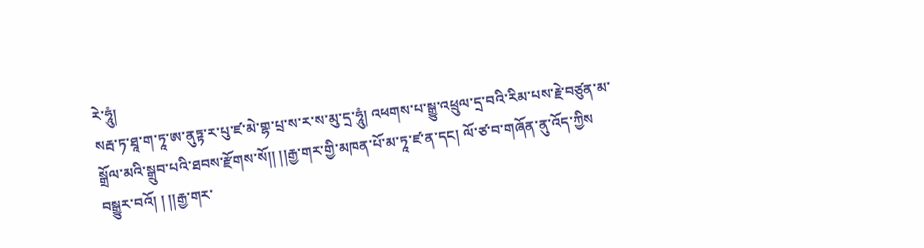རེ་ཧཱུཾ།
སརྦ་ཏ་ཐཱ་ག་ཏཱ་ཨ་ནུཏྟ་ར་པུ་ཛ་མེ་གྷ་པྲ་ས་ར་ས་མུ་དྲ་ཧཱུཾ། འཕགས་པ་སྒྱུ་འཕྲུལ་དྲ་བའི་རིམ་པས་རྗེ་བཙུན་མ་སྒྲོལ་མའི་སྒྲུབ་པའི་ཐབས་རྫོགས་སོ།། །།རྒྱ་གར་གྱི་མཁན་པོ་མ་ཏཱ་ཛ་ན་དང། ལོ་ཙ་བ་གཞོན་ནུ་འོད་ཀྱིས
བསྒྱུར་བའོ། ། །།རྒྱ་གར་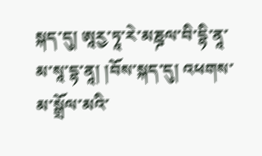སྐད་དུ། ཨཱརྱ་ཏཱ་རེ་མཎྜལ་བི་དྷི་ནཱ་མ་སཱ་དྷ་ནཱ། །བོས་སྐད་དུ། འཕགས་མ་སྒྲོལ་མའི་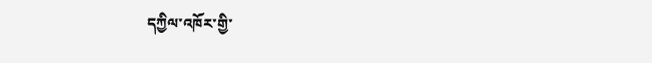དཀྱིལ་འཁོར་གྱི་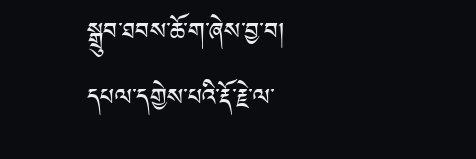སྒྲུབ་ཐབས་ཆོ་ག་ཞེས་བྱ་བ། དཔལ་དགྱེས་པའི་རྡོ་རྗེ་ལ་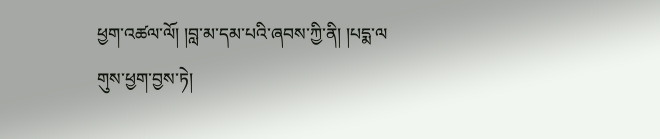ཕྱག་འཚལ་ལོ། །བླ་མ་དམ་པའི་ཞབས་ཀྱི་ནི། །པདྨ་ལ
གུས་ཕྱག་བྱས་ཏེ།